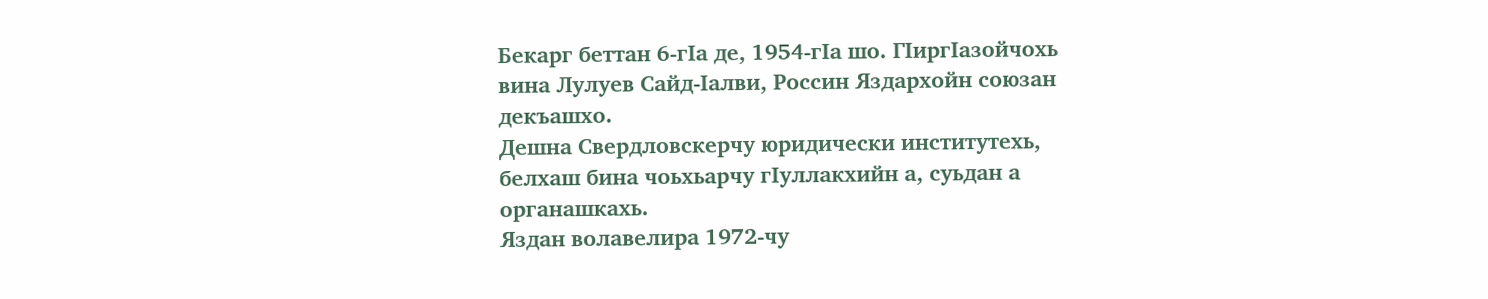Бекарг беттан 6-гIа де, 1954-гIа шо. ГIиргIазойчохь вина Лулуев Сайд-Iалви, Россин Яздархойн союзан декъашхо.
Дешна Свердловскерчу юридически институтехь, белхаш бина чоьхьарчу гIуллакхийн а, суьдан а органашкахь.
Яздан волавелира 1972-чу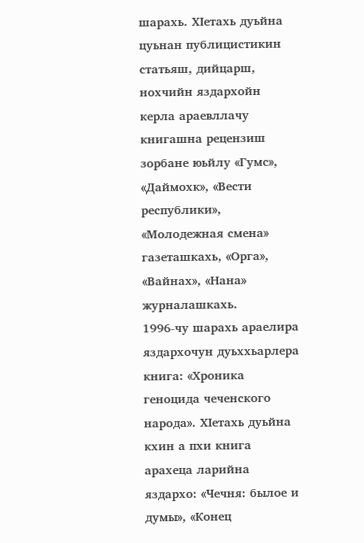шарахь. ХIетахь дуьйна цуьнан публицистикин статьяш, дийцарш, нохчийн яздархойн керла араевллачу книгашна рецензиш зорбане юьйлу «Гумс», «Даймохк», «Вести республики», «Молодежная смена» газеташкахь, «Орга», «Вайнах», «Нана» журналашкахь.
1996-чу шарахь араелира яздархочун дуьххьарлера книга: «Хроника геноцида чеченского народа». ХIетахь дуьйна кхин а пхи книга арахеца ларийна яздархо: «Чечня: былое и думы», «Конец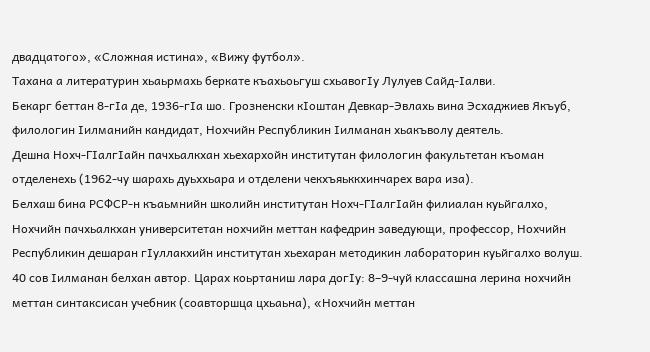двадцатого», «Сложная истина», «Вижу футбол».
Тахана а литературин хьаьрмахь беркате къахьоьгуш схьавогIу Лулуев Сайд-Iалви.
Бекарг беттан 8-гIа де, 1936-гIа шо. Грозненски кIоштан Девкар-Эвлахь вина Эсхаджиев Якъуб, филологин Iилманийн кандидат, Нохчийн Республикин Iилманан хьакъволу деятель.
Дешна Нохч-ГIалгIайн пачхьалкхан хьехархойн институтан филологин факультетан къоман отделенехь (1962-чу шарахь дуьххьара и отделени чекхъяьккхинчарех вара иза).
Белхаш бина РСФСР-н къаьмнийн школийн институтан Нохч-ГIалгIайн филиалан куьйгалхо, Нохчийн пачхьалкхан университетан нохчийн меттан кафедрин заведующи, профессор, Нохчийн Республикин дешаран гIуллакхийн институтан хьехаран методикин лабораторин куьйгалхо волуш.
40 сов Iилманан белхан автор. Царах коьртаниш лара догIу: 8–9-чуй классашна лерина нохчийн меттан синтаксисан учебник (соавторшца цхьаьна), «Нохчийн меттан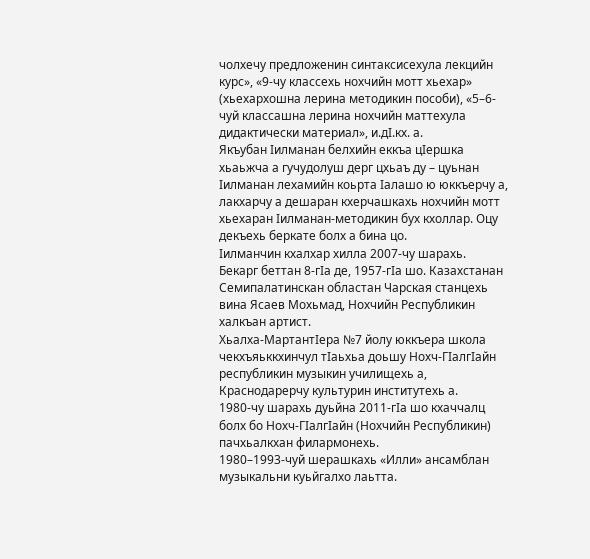чолхечу предложенин синтаксисехула лекцийн курс», «9-чу классехь нохчийн мотт хьехар» (хьехархошна лерина методикин пособи), «5–6-чуй классашна лерина нохчийн маттехула дидактически материал», и.дI.кх. а.
Якъубан Iилманан белхийн еккъа цIершка хьаьжча а гучудолуш дерг цхьаъ ду – цуьнан Iилманан лехамийн коьрта Iалашо ю юккъерчу а, лакхарчу а дешаран кхерчашкахь нохчийн мотт хьехаран Iилманан-методикин бух кхоллар. Оцу декъехь беркате болх а бина цо.
Iилманчин кхалхар хилла 2007-чу шарахь.
Бекарг беттан 8-гIа де, 1957-гIа шо. Казахстанан Семипалатинскан областан Чарская станцехь вина Ясаев Мохьмад, Нохчийн Республикин халкъан артист.
Хьалха-МартантIера №7 йолу юккъера школа чекхъяьккхинчул тIаьхьа доьшу Нохч-ГIалгIайн республикин музыкин училищехь а, Краснодарерчу культурин институтехь а.
1980-чу шарахь дуьйна 2011-гIа шо кхаччалц болх бо Нохч-ГIалгIайн (Нохчийн Республикин) пачхьалкхан филармонехь.
1980–1993-чуй шерашкахь «Илли» ансамблан музыкальни куьйгалхо лаьтта.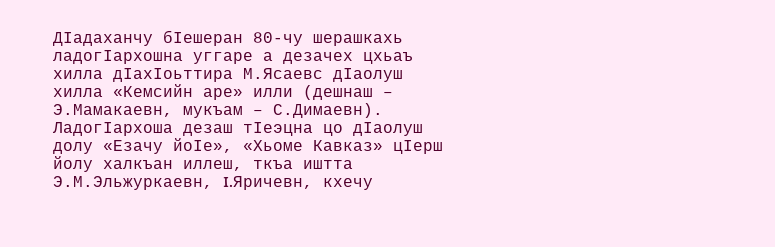ДIадаханчу бIешеран 80-чу шерашкахь ладогIархошна уггаре а дезачех цхьаъ хилла дIахIоьттира М.Ясаевс дIаолуш хилла «Кемсийн аре» илли (дешнаш – Э.Мамакаевн, мукъам – С.Димаевн).
ЛадогIархоша дезаш тIеэцна цо дIаолуш долу «Езачу йоIе», «Хьоме Кавказ» цIерш йолу халкъан иллеш, ткъа иштта Э.М.Эльжуркаевн, I.Яричевн, кхечу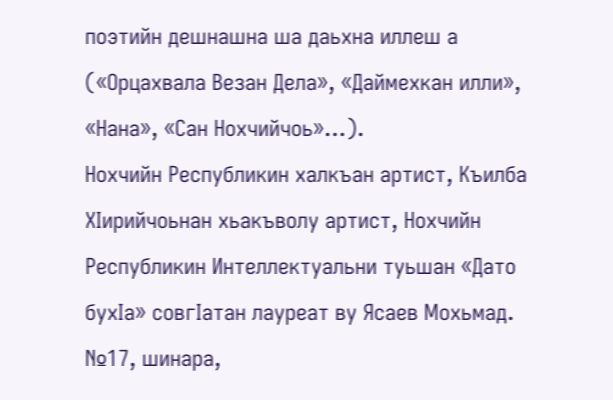поэтийн дешнашна ша даьхна иллеш а («Орцахвала Везан Дела», «Даймехкан илли», «Нана», «Сан Нохчийчоь»…).
Нохчийн Республикин халкъан артист, Къилба ХIирийчоьнан хьакъволу артист, Нохчийн Республикин Интеллектуальни туьшан «Дато бухIа» совгIатан лауреат ву Ясаев Мохьмад.
№17, шинара,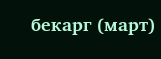бекарг (март)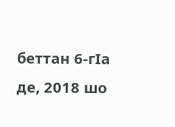беттан 6-гIа де, 2018 шо